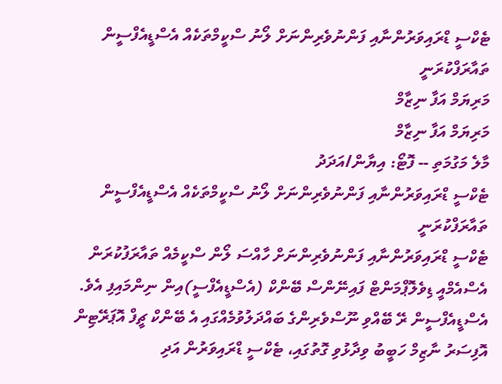ޓެކްސީ ޑްރައިވަރުންނާއި ފަންނުވެރިންނަށް ލޯނު ސްކީމްތަކެއް އެސްޑީއެފްސީން ތައާރަފްކުރަނީ
މަރިޔަމް އަފާ ނިޒާމް
މަރިޔަމް އަފާ ނިޒާމް
މާލެ މަގުމަތި -- ފޮޓޯ: އިޔާން/އަދަދު
ޓެކްސީ ޑްރައިވަރުންނާއި ފަންނުވެރިންނަށް ލޯނު ސްކީމްތަކެއް އެސްޑީއެފްސީން ތައާރަފްކުރަނީ
ޓެކްސީ ޑްރައިވަރުންނާއި ފަންނުވެރިންނަށް ހާއްސަ ލޯން ސްކީމެއް ތައާރަފުކުރަން އެސްއެމްއީ ޑިވެލޮޕްމަންޓް ފައިނޭންސް ބޭންކް (އެސްޑީއެފްސީ)އިން ނިންމައިފި އެވެ.
އެސްޑީއެފްސީން ރޭ ބޭއްވި ނޫސްވެރިންގެ ބައްދަލުވުމެއްގައި އެ ބޭންކް ޗީފް އޮޕަރޭޓިން އޮފިސަރު ނާޒިމް ހަބީބު ވިދާޅުވި ގޮތުގައި، ޓެކްސީ ޑްރައިވަރުން އަދި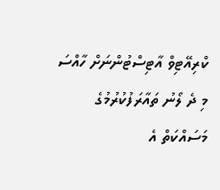ކްރިއޭޓިވް އާޓިސްޓުންނަށް ހާއްސަ މި ދެ ލޯނު ތައާރަފުކުރުމުގެ މަސައްކަތް އެ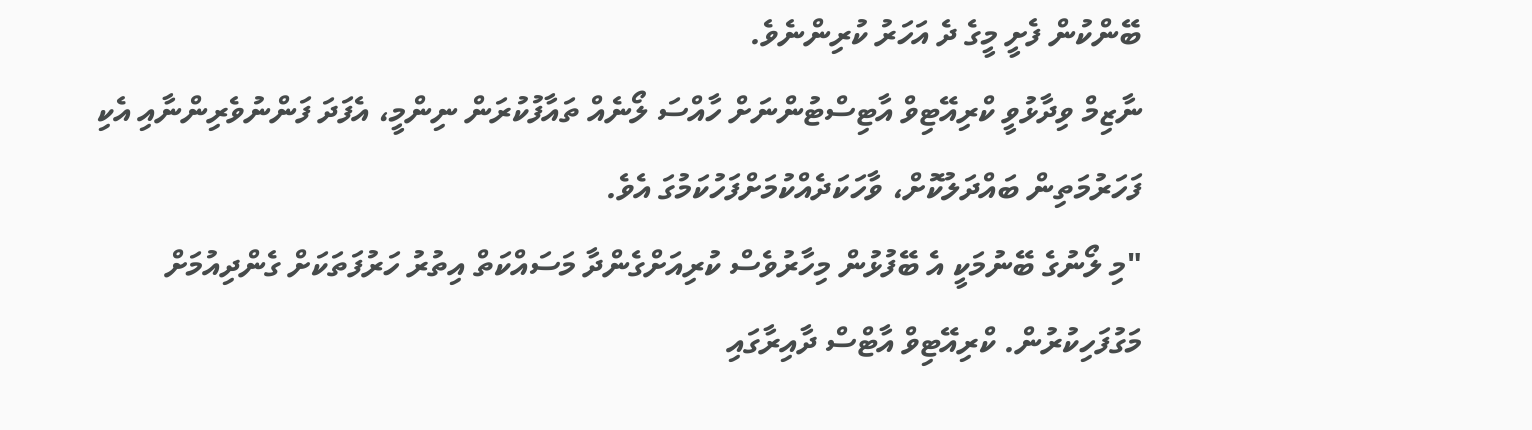ބޭންކުން ފެށީ މީގެ ދެ އަހަރު ކުރިންނެވެ.
ނާޒިމް ވިދާޅުވީ ކްރިއޭޓިވް އާޓިސްޓުންނަށް ހާއްސަ ލޯނެއް ތައާފުކުރަން ނިންމީ، އެފަދަ ފަންނުވެރިންނާއި އެކި ފަހަރުމަތިން ބައްދަލުކޮށް، ވާހަކަދެއްކުމަށްފަހުކަމުގަ އެވެ.
"މި ލޯނުގެ ބޭނުމަކީ އެ ބޭފުޅުން މިހާރުވެސް ކުރިއަށްގެންދާ މަސައްކަތް އިތުރު ހަރުފަތަކަށް ގެންދިއުމަށް މަގުފަހިކުރުން. ކްރިއޭޓިވް އާޓްސް ދާއިރާގައި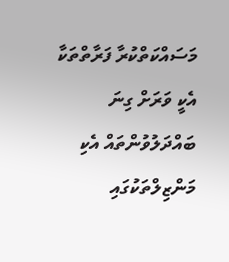މަސައްކަތްކުރާ ފަރާތްތަކާ އެކީ ވަރަށް ގިނަ ބައްދަލުވުންތައް އެކި މަންޒިލްތަކުގައި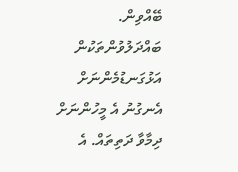ބޭއްވިން. ބައްދަލުވުންތަކުން އަޅުގަނޑުމެންނަށް އެނގުނު އެ މީހުންނަށް ދިމާވާ ދަތިތައް. އެ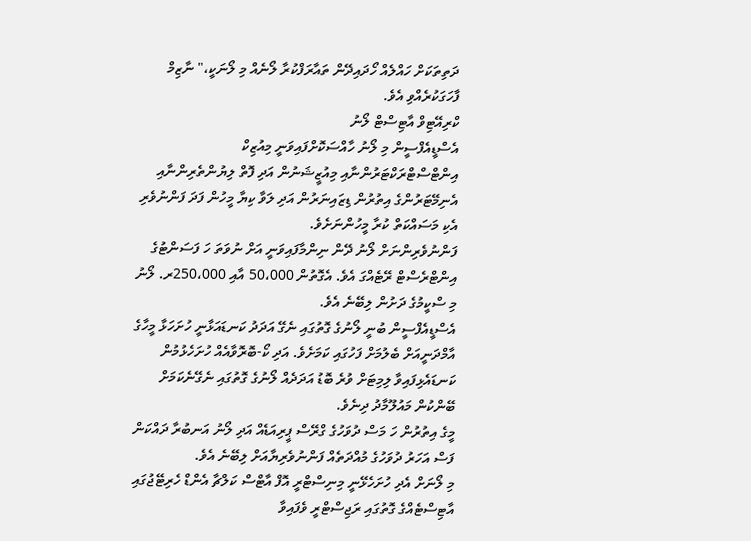ދަތިތަކަށް ހައްލެއް ހޯދައިދޭން ތައާރަފްކުރާ ލޯނެއް މި ލޯނަކީ،" ނާޒިމް ފާހަގަކުރެއްވި އެވެ.
ކްރިއޭޓިވް އާޓިސްޓް ލޯނު
އެސްޑީއެފްސީން މި ލޯނު ހާއްސަކޮށްފައިވަނީ މިއުޒިކް އިންޓްސްޓްރަކްޓަރުންނާއި މިއުޒީޝަނުން އަދި ފޮތް ލިޔުންތެރިންނާއި އެނިމޭޓަރުންގެ އިތުރުން ޑިޒައިނަރުން އަދި ލަވާ ކިޔާ މީހުން ފަދަ ފަންނުވެރި އެކި މަސައްކަތް ކުރާ މީހުންނަށެވެ.
ފަންނުވެރިންނަށް ލޯނު ދޭން ނިންމާފައިވަނީ އަށް ނުވަތަ ހަ ފަސަންޓުގެ އިންޓްރެސްޓް ރޭޓެއްގަ އެވެ. އެގޮތުން 50،000 އާއި 250،000ރ. ލޯނު މި ސްކީމުގެ ދަށުން ލިބޭނެ އެވެ.
އެސްޑީއެފްސީން ބުނީ ލޯނުގެ ގޮތުގައި ނެގޭ އަދަދު ކަނޑައަޅާނީ ހުށަހަޅާ މީހާގެ އާމްދަނީއަށް ބެލުމަށް ފަހުގައި ކަމަށެވެ. އަދި ކޯ-ބޮރޮވާއެއް ހުށަހެޅުމުން ކަނޑައެޅިފައިވާ ލިމިޓަށް ވުރެ ބޮޑު އަދަދެއް ލޯނުގެ ގޮތުގައި ނެގޭނެކަމަށް ބޭންކުން މައުލޫމާދު ދިނެވެ.
މީގެ އިތުރުން ހަ މަސް ދުވަހުގެ ގްރޭސް ޕީރިއަޑެއް އަދި ލޯނު އަނބުރާ ދައްކަން ފަސް އަހަރު ދުވަހުގެ މުއްދަތެއް ފަންނުވެރިޔާއަށް ލިބޭނެ އެވެ.
މި ލޯނަށް އެދި ހުށަހެޅޭނީ މިނިސްޓްރީ އޮފް އާޓްސް ކަލްޗާ އެންޑް ހެރިޓޭޖުގައި އާޓިސްޓެއްގެ ގޮތުގައި ރަޖިސްޓްރީ ވެފައިވާ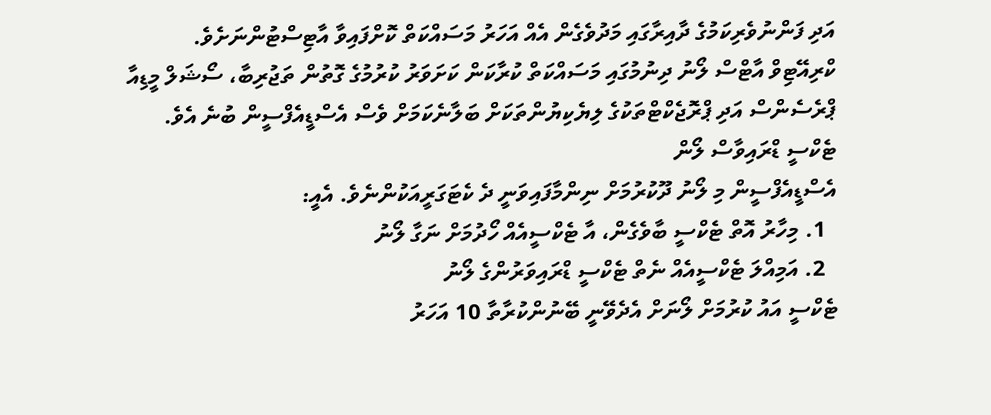އަދި ފަންނުވެރިކަމުގެ ދާއިރާގައި މަދުވެގެން އެއް އަހަރު މަސައްކަތް ކޮށްފައިވާ އާޓިސްޓުންނަށެވެ.
ކްރިއޭޓިވް އާޓްސް ލޯނު ދިނުމުގައި މަސައްކަތް ކުރާކަން ކަށަވަރު ކުރުމުގެ ގޮތުން ތަޖުރިބާ، ސޯޝަލް މީޑިއާ ޕްރެސެންސް އަދި ޕްރޮޖެކްޓްތަކުގެ ލިޔެކިޔުންތަކަށް ބަލާނެކަމަށް ވެސް އެސްޑީއެފްސީން ބުނެ އެވެ.
ޓެކްސީ ޑްރައިވާސް ލޯން
އެސްޑީއެފްސީން މި ލޯނު ދޫކުރުމަށް ނިންމާފައިވަނީ ދެ ކެޓަގަރީއަކުންނެވެ. އެއީ:
  1. މިހާރު އޮތް ޓެކްސީ ބާވެގެން، އާ ޓެކްސީއެއް ހޯދުމަށް ނަގާ ލޯނު
  2. އަމިއްލަ ޓެކްސީއެއް ނެތް ޓެކްސީ ޑްރައިވަރުންގެ ލޯނު
ޓެކްސީ އައު ކުރުމަށް ލޯނަށް އެދެވޭނީ ބޭނުންކުރާތާ 10 އަހަރު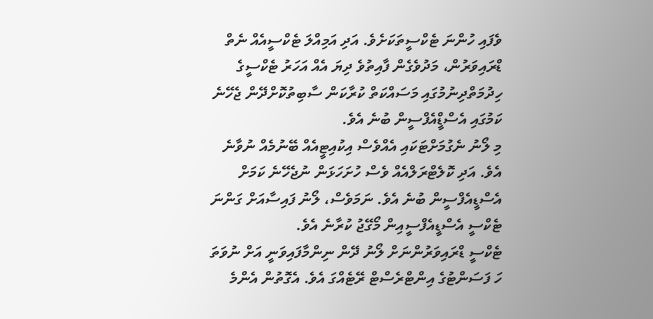ވެފައި ހުންނަ ޓެކްސީތަކަށެވެ. އަދި އަމިއްލަ ޓެކްސީއެއް ނެތް ޑްރައިވަރުން، މަދުވެގެން ފާއިތުވެ ދިޔަ އެއް އަހަރު ޓެކްސީގެ ހިދުމަތްދިނުމުގައި މަސައްކަތް ކުރާކަން ސާބިތުކޮށްދޭން ޖެހޭނެ ކަމުގައި އެސްޑީްއެފްސީން ބުނެ އެވެ.
މި ލޯނު ނެގުމަށްޓަކައި އެއްވެސް އިކުއިޓީއެއް ބޭނުމެއް ނުވާނެ އެވެ. އަދި ކޮލެޓްރަލްއެއް ވެސް ހުށަހަޅަން ނުޖެހޭނެ ކަމަށް އެސްޑީއެފްސީން ބުނެ އެވެ. ނަމަވެސް، ލޯނު ފައިސާއަށް ގަންނަ ޓެކްސީ އެސްޑީއެފްސީއިން މޯގޭޖު ކުރާނެ އެވެ.
ޓެކްސީ ޑްރައިވަރުންނަށް ލޯނު ދޭން ނިންމާފައިވަނީ އަށް ނުވަތަ ހަ ފަސަންޓުގެ އިންޓްރެސްޓް ރޭޓެއްގަ އެވެ. އެގޮތުން އެންމެ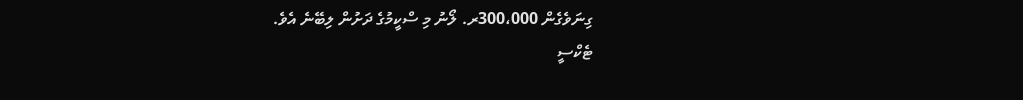ގިނަވެގެން 300،000ރ. ލޯނު މި ސްކީމުގެ ދަށުން ލިބޭނެ އެވެ.
ޓެކްސީ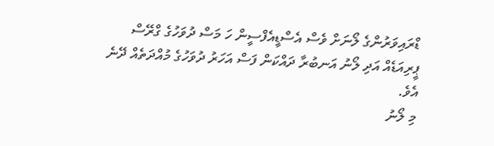ޑްރައިވަރުންގެ ލޯނަށް ވެސް އެސްޑީއެފްސީން ހަ މަސް ދުވަހުގެ ގްރޭސް ޕީރިއަޑެއް އަދި ލޯނު އަނބުރާ ދައްކަން ފަސް އަހަރު ދުވަހުގެ މުއްދަތެއް ދޭނެ އެވެ.
މި ލޯނު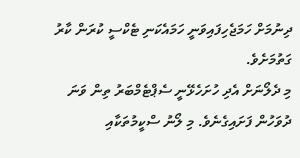ދިނުމަށް ހަމަޖެހިފައިވަނީ ހަމައެކަނި ޓެކްސީ ކުރަން ކާރު ގަތުމަށެވެ.
މި ދެލޯނަށް އެދި ހުށަހެޅޭނީ ސެޕްޓެމްބަރު ތިން ވަނަ ދުވަހުން ފަށައިގެނެވެ. މި ލޯނު ސްކީމުތަކާއި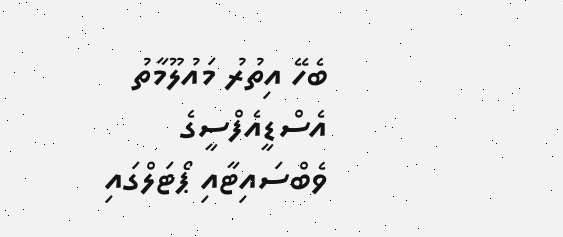ބެހޭ އިތުރު މައުލޫމާތު އެސްޑީއެފްސީގެ ވެބްސައިޓާއި ޕޯޓަލްގައި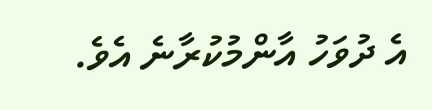އެ ދުވަހު އާންމުކުރާނެ އެވެ.